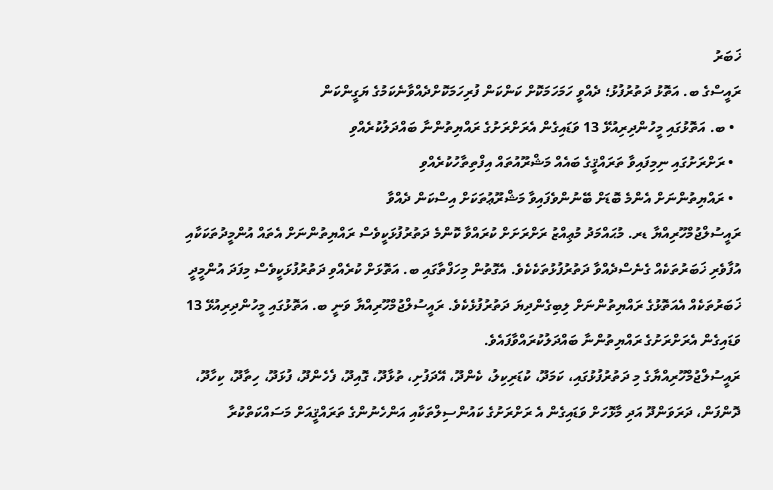ޚަބަރު
ރައީސްގެ ބ. އަތޮޅު ދަތުރުފުޅު؛ ދެއްވީ ހަމަހަމަކޮށް ކަންކަން ފުރިހަމަކޮށްދެއްވާނެކަމުގެ ޔަގީންކަން
  • ބ. އަތޮޅުގައި މީހުންދިރިއުޅޭ 13 ވަޑައިގެން އެރަށްރަށުގެ ރައްޔިތުންނާ ބައްދަލުކުރެއްވި
  • ރަށްރަށުގައި ނިމިފައިވާ ތަރައްޤީގެ ބައެއް މަޝްރޫއުތައް އިފްތިތާހުކުރެއްވި
  • ރައްޔިތުންނަށް އެންމެ ބޮޑަށް ބޭނުންވެފައިވާ މަޝްރޫޢުތަކަށް އިސްކަން ދެއްވާ
ރައީސުލްޖުމްހޫރިއްޔާ ޑރ. މުޙައްމަދު މުޢިއްޒު ރަށްރަށަށް ކުރައްވާ ކޮންމެ ދަތުރުފުޅަކީވެސް ރައްޔިތުންނަށް އެތައް އުންމީދުތަކަކާއި އުފާވެރި ޚަބަރުތަކެއް ގެނެސްދެއްވާ ދަތުރުފުޅުތަކެކެވެ. އެގޮތުން މިހަފްތާގައި ބ. އަތޮޅަށް ކުރެއްވި ދަތުރުފުޅަކީވެސް މިފަދަ އުންމީދީ ޚަބަރުތަކެއް އެއަތޮޅުގެ ރައްޔިތުންނަށް ލިބިގެންދިޔަ ދަތުރުފުޅެކެވެ. ރައީސުލްޖުމްހޫރިއްޔާ ވަނީ ބ. އަތޮޅުގައި މީހުންދިރިއުޅޭ 13 ވަޑައިގެން އެރަށްރަށުގެ ރައްޔިތުންނާ ބައްދަލުކުރައްވާފައެވެ.
ރައީސުލްޖުމްހޫރިއްޔާގެ މި ދަތުރުފުޅުގައި، ކަމަދޫ، ކުޑަރިކިލު، ކެންދޫ، އޭދަފުށި، ތުޅާދޫ، ގޮއިދޫ، ފެހެންދޫ، ފުޅަދޫ، ހިތާދޫ، ކިހާދޫ، ދޮންފަން، ދަރަވަންދޫ އަދި މާޅޮހަށް ވަޑައިގެން އެ ރަށްރަށުގެ ކައުންސިލްތަކާއި އަންހެނުންގެ ތަރައްޤީއަށް މަސައްކަތްކުރާ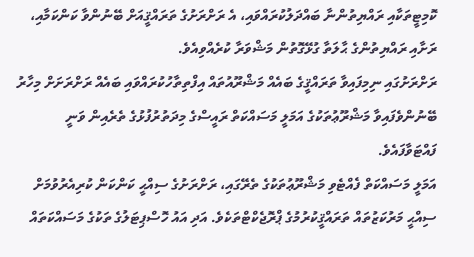ކޮމިޓީތަކާއި ރައްޔިތުންނާ ބައްދަލުކުރައްވައި، އެ ރަށްރަށުގެ ތަރައްޤީއަށް ބޭނުންވާ ކަންކަމާއި، ރަށާއި ރައްޔިތުންގެ ޙާލަތާ ގުޅޭގޮތުން މަޝްވަރާ ކުރެއްވިއެވެ.
ރަށްރަށުގައި ނިމިފައިވާ ތަރައްޤީގެ ބައެއް މަޝްރޫއުތައް އިފްތިތާހުކުރައްވައި ބައެއް ރަށްރަށަށް މިހާރު ބޭނުންވެފައިވާ މަޝްރޫޢުތަކުގެ އަމަލީ މަސައްކަތް ރައީސްގެ މިދަތުރުފުޅުގެ ތެރެއިން ވަނީ ފައްޓަވާފައެވެ.
އަމަލީ މަސައްކަތް ފެއްޓެވި މަޝްރޫޢުތަކުގެ ތެރޭގައި، ރަށްރަށުގެ ސިއްޙީ ކަންކަން ކުރިއެރުވުމަށް ސިއްޙީ މަރުކަޒުތައް ތަރައްޤީކުރުމުގެ ޕްރޮޖެކްޓްތަކެވެ. އަދި އައު ހޮސްޕިޓަލުގެ ތަކުގެ މަސައްކަތައް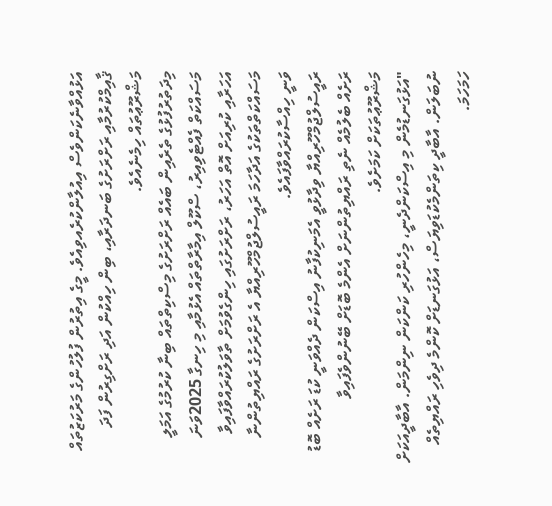އަޅުއްވާނެކަންވެސް އިއުލާންކުރެއވިއެވެ. މީގެ އިތުރުން ފުލުހުންގެ މަރުކަޒުތައް ޤާއިމްކުރުމާއި ރަށްރަށުގެ ބަނދަރާއި، ބިން ހިއްކުން އަދި ރަށްގިރުން ފަދަ މަޝްރޫޢުތައް ހިމެނެއެވެ.
މިދަތުރުފުޅުގެ ތެރެއިން ބައެއް ރަށްރަށުގެ މިސްކިތްތައް ބިނާ ކުރުމުގެ އަމަލީ މަސައްކަތް ފެއްޓެވިއިރު، ސްކޫލް އިމާރާތްތައް އެޅުމާއި މި ހިނގާ 2025ވަނަ އަހަރާއި ކުރިއަށް އޮތް އަހަރު، ރަށްރަށުގައި ހިންގެވުމަށް ތާވަލުކުރައްވާފައިވާ މަސައްކަތްތަކުގެ އަދާހަމަ ރައީސުލްޖުމްހޫރިއްޔާ އެ ރަށްރަށުގެ ރައްޔިތުންނާ ވަނީ ހިއްސާކުރައްވާފައެވެ.
ރައީސުލްޖުމްހޫރިއްޔާ ވިދާޅުވީ އެމަނިކުފާނު އިސްކަން ދެއްވަނީ ކުޑަ ރަށެއް ބޮޑު ރަށެއް ބެލުމެއް ނެތި ރައްޔިތުންނަށް އެންމެ ބޮޑަށް ބޭނުންވެފައިވާ މަޝްރޫޢުތަކަށް ކަމަށެވެ.
"އަޅުގަނޑުމެން މި އިސްކަންދެނީ، މިހެންހުރި ކަންކަން ނިންމަން. އާބާދީއަކަށް ނުބަލަން. އާބާދީ ކިތަންމެކުޑަވިޔަސް، އަޅުގަނޑަށް ކޮންމެ ދިވެހި ރައްޔިތެއް ހަމަހަމަ.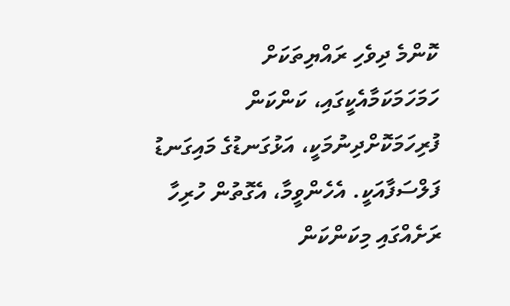ކޮންމެ ދިވެހި ރައްޔިތަކަށް ހަމަހަމަކަމާއެކީގައި، ކަންކަން ފުރިހަމަކޮށްދިނުމަކީ، އަޅުގަނޑުގެ މައިގަނޑު ފަލްސަފާއަކީ. އެހެންވީމާ، އެގޮތުން ހުރިހާ ރަށެއްގައި މިކަންކަން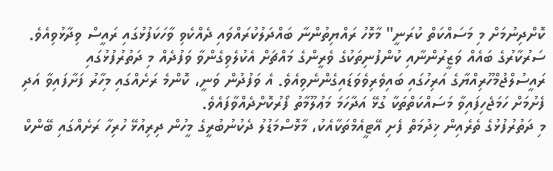ކޮށްދިނުމަށް މި މަސައްކަތް ކުރަނީ" މާޅޮހު ރައްޔިތުންނާ ބައްދަލުކުރައްވައި ދެއްކެވި ވާހަކަފުޅުގައި ރައީސް ވިދާޅުވިއެވެ.
ސަރުކާރުގެ ބައެއް ވަޒީރުންނާއި ކުންފުނިތަކުގެ ވެރީންގެ މައްޗަށް އެކުލެވިގެންވާ ވަފުދެއް މި ދަތުރުފުޅުގައި ރައީސުލްޖުމްހޫރިއްޔާގެ އަރިހުގައި ބައިވެރިވެވަޑައިގެންނެވިއެވެ. އެ ވަފުދުން ވަނީ، ކޮންމެ ރަށެއްގައި މިހާރު ފަށާފައިވާ އަދި ފެށުމަށް ހަމަޖެހިފައިވާ މަސައްކަތްތަކާ ގުޅޭ އަދާހަމަ މަޢުލޫމާތު ފޯރުކޮށްދެއްވާފައެވެ.
މި ދަތުރުފުޅުގެ ތެރެއިން ޚިދުމަތް ފެށި އޭޓީއެމްތަކާއެކު، މާޅޮސްމަޑުލު ދެކުނުބުރީގެ މީހުން ދިރިއުޅޭ ހުރިހާ ރަށެއްގައި ބޭންކް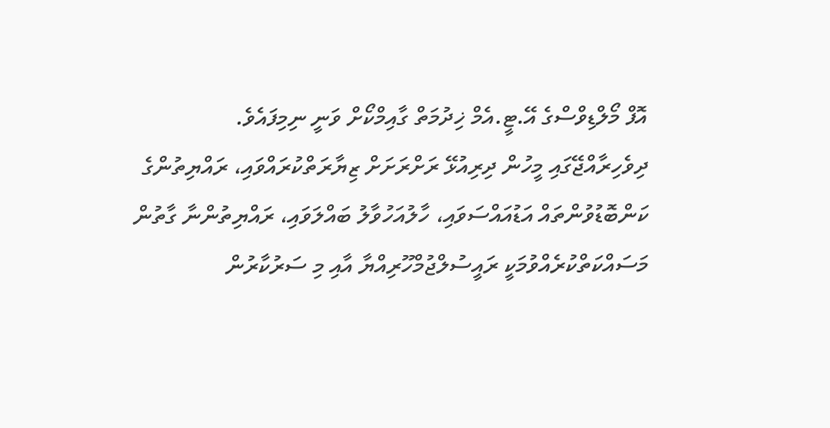އޮފް މޯލްޑިވްސްގެ އޭ.ޓީ.އެމް ޚިދުމަތް ގާއިމްކޯށް ވަނީ ނިމިފައެވެ.
ދިވެހިރާއްޖޭގައި މީހުން ދިރިއުޅޭ ރަށްރަށަށް ޒިޔާރަތްކުރައްވައި، ރައްޔިތުންގެ ކަންބޮޑުވުންތައް އަޑުއައްސަވައި، ހާލުއަހުވާލު ބައްލަވައި، ރައްޔިތުންނާ ގާތުން މަސައްކަތްކުރެއްވުމަކީ ރައީސުލްޖުމްހޫރިއްޔާ އާއި މި ސަރުކާރުން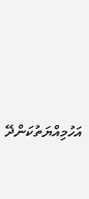އަހުމިއްޔަތުކަންދޭ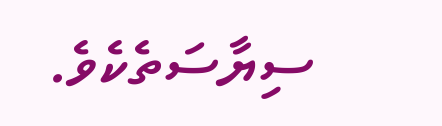ސިޔާސަތެކެވެ.